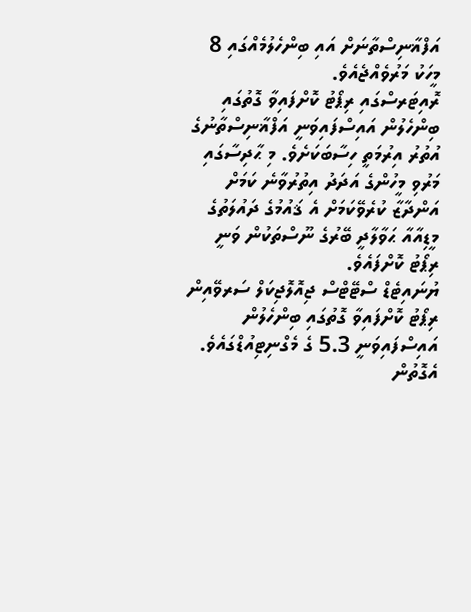އަފްޣާނިސްތާނަށް އައި ބިންހެލުމެއްގައި 8 މީހަކު މަރުވެއްޖެއެވެ.
ރޮއިޓަރސްގައި ރިޕޯޓު ކޮށްފައިވާ ގޮތުގައި ބިންހެލުން އައިސްފައިވަނީ އަފްޣާނިސްތާނުގެ އުތުރު އިރުމަތީ ހިސާބަކަށެވެ. މި ޙާދިސާގައި މަރުވި މީހުންގެ އަދަދު އިތުރުވާނެ ކަމަށް އަންދާޒާ ކުރެވޭކަމަށް އެ ޤައުމުގެ ދައުލަތުގެ މީޑިއާއާ ޙަވާލާދީ ބޭރުގެ ނޫސްތަކުން ވަނީ ރިޕޯޓު ކޮށްފައެވެ.
ޔުނައިޓެޑް ސްޓޭޓްސް ޖިއޮލޮޖިކަލް ސަރވޭއިން ރިޕޯޓު ކޮށްފައިވާ ގޮތުގައި ބިންހެލުން އައިސްފައިވަނީ 5.3 ގެ މެގްނިޓިއުޑްގައެވެ. އެގޮތުން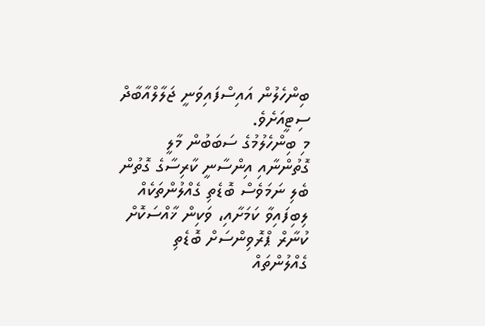ބިންހެލުން އައިސްފައިވަނީ ޖަލާލްއާބާދް ސިޓީއަށެވެ.
މި ބިންހެލުމުގެ ސަބަބުން މާލީ ގޮތުންނާއި އިންސާނީ ކާރިސާގެ ގޮތުން ބެލި ނަމަވެސް ބޮޑެތި ގެއްލުންތަކެއް ލިބިފައިވާ ކަމަށާއި، ވަކިން ޚާއްސަކޮށް ކުނާރް ޕްރޮވިންސަށް ބޮޑެތި ގެއްލުންތައް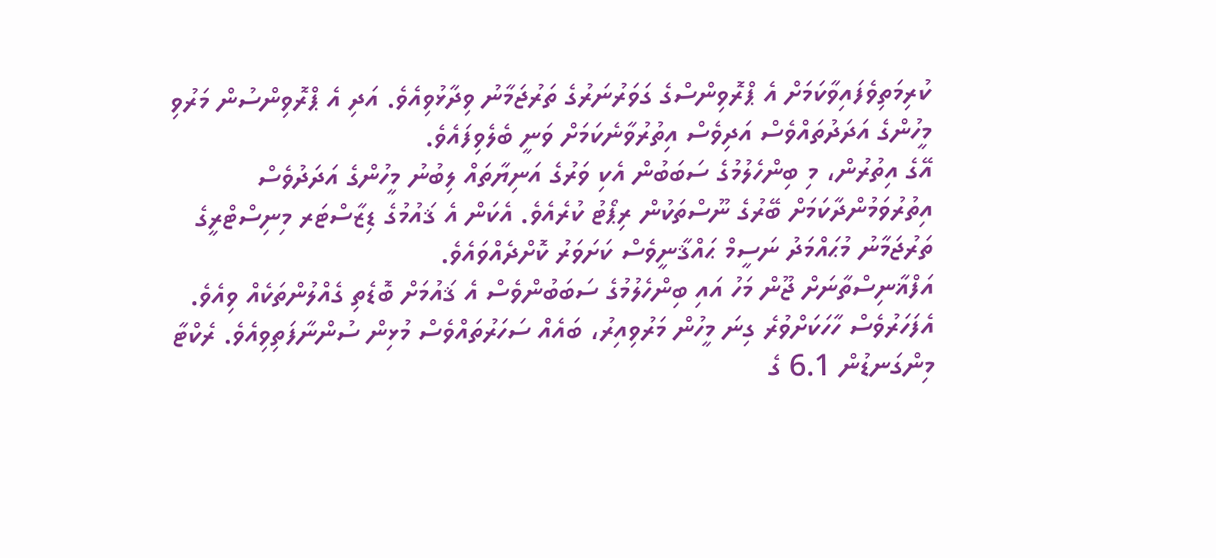ކުރިމަތިވެފައިވާކަމަށް އެ ޕްރޮވިންސްގެ ގަވަރުނަރުގެ ތަރުޖަމާނު ވިދާޅުވިއެވެ. އަދި އެ ޕްރޮވިންސުން މަރުވި މީހުންގެ އަދަދުތައްވެސް އަދިވެސް އިތުރުވާނެކަމަށް ވަނީ ބެލެވިފައެވެ.
އޭގެ އިތުރުން، މި ބިންހެލުމުގެ ސަބަބުން އެކި ވަރުގެ އަނިޔާތައް ލިބުނު މީހުންގެ އަދަދުވެސް އިތުރުވަމުންދާކަމަށް ބޭރުގެ ނޫސްތަކުން ރިޕޯޓު ކުރެއެވެ. އެކަން އެ ޤައުމުގެ ޑިޒާސްޓަރ މިނިސްޓްރީގެ ތަރުޖަމާނު މުޙައްމަދު ނަސީމް ޙައްޤާނީވެސް ކަށަވަރު ކޮށްދެއްވައެވެ.
އަފްޣާނިސްތާނަށް ޖޫން މަހު އައި ބިންހެލުމުގެ ސަބަބުންވެސް އެ ޤައުމަށް ބޮޑެތި ގެއްލުންތަކެއް ވިއެވެ. އެފަހަރުވެސް ހާހަކަށްވުރެ ގިނަ މީހުން މަރުވިއިރު، ބައެއް ސަހަރުތައްވެސް މުޅިން ސުންނާފަތިވިއެވެ. ރެކްޓާ މިންގަނޑުން 6.1 ގެ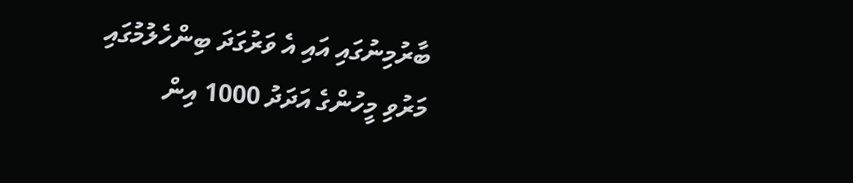ބާރުމިނުގައި އައި އެ ވަރުގަދަ ބިންހެލުމުގައި މަރުވި މީހުންގެ އަދަދު 1000 އިން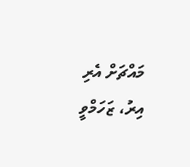މައްޗަށް އެރި އިރު، ޒަހަމްވީ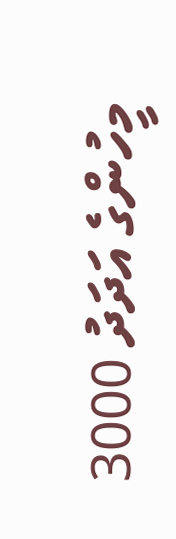މީހުންގެ އަދަދު 3000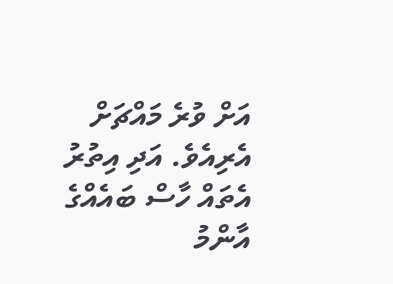އަށް ވުރެ މައްޗަށް އެރިއެވެ. އަދި އިތުރު އެތައް ހާސް ބައެއްގެ އާންމު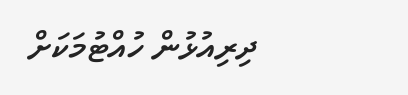ދިރިއުޅުން ހުއްޓުމަކަށް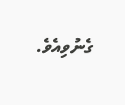ގެނުވިއެވެ.